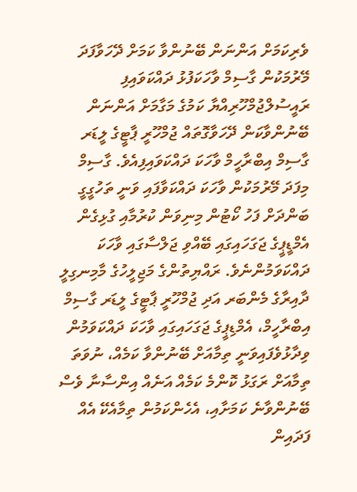ވެރިކަމަށް އަންނަން ބޭނުންވާ ކަމަށް ދޭހަވާފަދަ މޭރުމަކުން ގާސިމް ވާހަކަފުޅު ދައްކަވައިފި
ރައީސުލްޖުމްހޫރިއްޔާ ކަމުގެ މަގާމަށް އަންނަން ބޭނުންވާކަން ދޭހަވާގޮތައް ޖުމްހޫރީ ޕާޓީގެ ލީޑަރ ގާސިމް އިބްރާހީމް ވާހަކަ ދައްކަވައިފިއެވެ. ގާސިމް މިފަދަ މޭރުމަކުން ވާހަކަ ދައްކަވާފައި ވަނީ ތަހުގީގީ ބަންދަށް ފަހު ކޯޓުން މިނިވަން ކުރުމާއި ގުޅިގެން އެމްޑީޕީގެ ޖަގަހައިގައި ބޭއްވި ޖަލްސާގައި ވާހަކަ ދައްކަވަމުންނެވެ. ރައްޔިތުންގެ މަޖިލީހުގެ މާމިނގިލީ ދާއިރާގެ މެންބަރ އަދި ޖުމްހޫރީ ޕާޓީގެ ލީޑަރ ގާސިމް އިބްރާހީމް، އެމްޑިޕީގެ ޖަގަހައިގައި ވާހަކަ ދައްކަވަމުން ވިދާޅުވެފައިވަނީ ތިމާއަށް ބޭނުންވާ ކަމެއް، ނުވަތަ ތިމާއަށް ރަގަޅު ކޮންމެ ކަމެއް އަނެއް އިންސާނާ ވެސް ބޭނުންވާނެ ކަމަށާއި، އެހެންކަމުން ތިމާއެކޭ އެއް ފަދައިން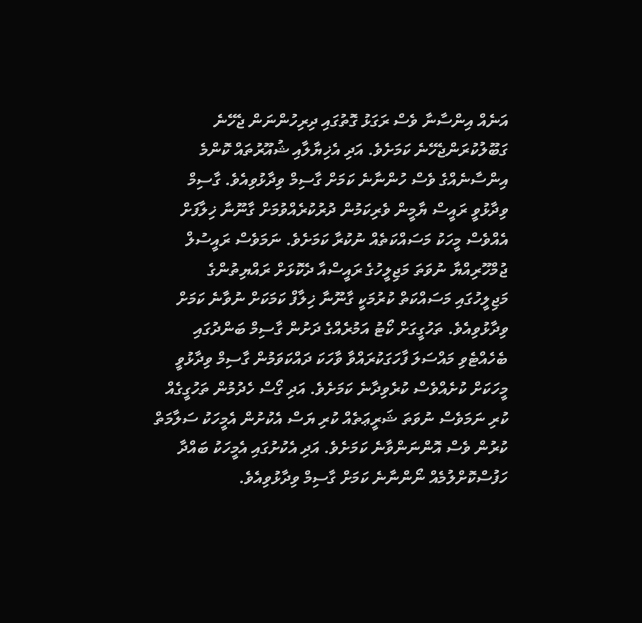އަނެއް އިންސާނާ ވެސް ރަގަޅު ގޮތުގައި ދިރިހުންނަން ޖެހޭނެ ގަބޫލުކުރަންޖެހޭނެ ކަމަށެވެ. އަދި އެޚިޔާލާއި ޝުއޫރުތައް ކޮންމެ އިންސާނެއްގެ ވެސް ހުންނާނެ ކަމަށް ގާސިމް ވިދާޅުވިއެވެ. ގާސިމް ވިދާޅުވީ ރައީސް ޔާމީން ވެރިކަމުން ދުރުކުރެއްވުމަށް ގާނޫނާ ޚިލާފަށް އެއްވެސް މީހަކު މަސައްކަތެއް ނުކުރާ ކަމަށެވެ. ނަމަވެސް ރައީސުލް ޖުމްހޫރިއްޔާ ނުވަތަ މަޖިލީހުގެ ރައީސްއާ ދެކޮޅަށް ރައްޔިތުންގެ މަޖިލީހުގައި މަސައްކަތް ކުރުމަކީ ގާނޫނާ ޚިލާފް ކަމަކަށް ނުވާނެ ކަމަށް ވިދާޅުވިއެވެ. ތަހުގީގަށް ކޯޓު އަމުރެއްގެ ދަށުން ގާސިމް ބަންދުގައި ބެހެއްޓެވި މައްސަލަ ފާހަގަކުރައްވާ ވާހަކަ ދައްކަވަމުން ގާސިމް ވިދާޅުވީ މީހަކަށް ކުށެއްވެސް ކުރެވިދާނެ ކަމަށެވެ. އަދި ގޯސް ހެދުމުން ތަހުގީގެއް ކުރި ނަމަވެސް ނުވަތަ ޝަރީޢަތެއް ކުރި ޔަސް އެކުށުން އެމީހަކު ސަލާމަތް ކުރުން ވެސް އޮންނަންވާނެ ކަމަށެވެ. އަދި އެކުށުގައި އެމީހަކު ބައްދާ ހަފުސްކޮށްލުމެއް ނޯންނާނެ ކަމަށް ގާސިމް ވިދާޅުވިއެވެ.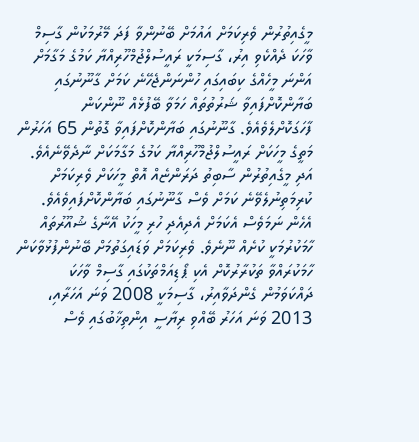މީގެއިތުރުން ވެރިކަމަށް އައުމަށް ބޭނުންވާ ފަދަ މޭރުމަކުން ގާސިމް ވާހަކަ ދެއްކެވި އިރު، ގާސިމަކީ ރައީސުލްޖުމްހޫރިއްޔާ ކަމުގެ މަގާމަށް އަންނަ މީހެއްގެ ކިބައިގައި ހުންނަންޖެހޭނެ ކަމަށް ގާނޫނުގައި ބަޔާންކޮށްފައިވާ ޝަރުތުތައް ހަމަވާ ބޭފުޅެއް ނޫންކަން ފާހަގަކޮށްލެވެއެވެ. ގާނޫނުގައި ބަޔާންކޮށްފައިވާ ގޮތުން 65 އަހަރުން މަތީގެ މީހަކަށް ރައީސުލްޖުމްހޫރިއްޔާ ކަމުގެ މަގާމަކަށް ނާދެވޭނެއެވެ. އަދި މީގެއިތުރުން ސާބިތު ދަރަންޏެއް އޮތް މީހަކަށް ވެރިކަމަށް ކުރިމަތިނުލެވޭނެ ކަމަށް ވެސް ގާނޫނުގައި ބަޔާންކޮށްފައިވެއެވެ. އެހެން ނަމަވެސް އެކަމަށް އެދިއެދި ހުރި މީހަކު އޭނާގެ ޝުއޫރުތައް ހާމަކުރުމަކީ ކުށެއް ނޫނެވެ. ވެރިކަމަށް ވަޑައިގަތުމަށް ބޭނުންފުޅުވާކަން ހާމަކުރައްވާ ތަކުރާރުކޮށް އެކި ޕޯޑިއަމްތަކުގައި ގާސިމް ވާހަކަ ދައްކަވަމުން ގެންދަވާއިރު، ގާސިމަކީ 2008 ވަނަ އަހަރާއި، 2013 ވަނަ އަހަރު ބޭއްވި ރިޔާސީ އިންތިޚާބުގައި ވެސް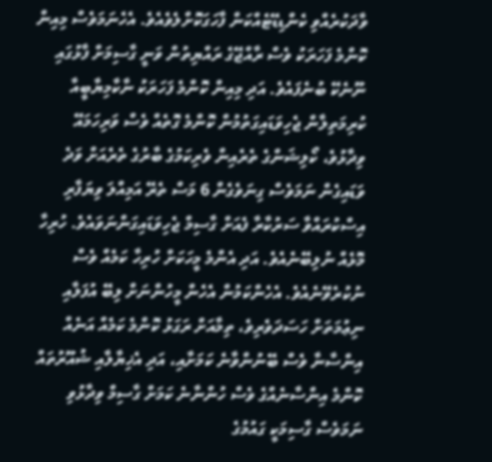ވާދަކުރެއްވި ކެންޑިޑޭޓެއްކަން ފާހަގަކޮށްލެވެއެވެ. އެހެނަމަވެސް މިއިން ކޮންމެ ފަހަރަކު ވެސް ރާއްޖޭގެ ރައްޔިތުން ވަނީ ގާސިމަށް ފާޅުގައި ނޫނެކޭ ބުނެފައެވެ. އަދި މިއިން ކޮންމެ ފަހަރަކު ނާކާމިޔާބީއާ ކުރިމަތިލާން ޖެހިވަޑައިގަތުމުން ކޮންމެ ގޮތެއް ވެސް ވަރިހަމައޭ ވިދާޅުވެ، ކޯލިޝަންގެ ތެރެއިން ވެރިކަމުގެ ބާރުގެ ތެރެއަށް ވަދެ ވަޑައިގެން ނަމަވެސް ގިނަވެގެން 6 މަސް ތެރޭ އަމިއްލަ ވިޔަފާރި އިސްކުރައްވާ ސަރުކާރާ ފެއަށް ގާސިމް ޖެހިވަޑައިގަންނަވައެވެ. ހުރިހާ މޮޅެއް ނުލިބޭނެއެވެ. އަދި އެންމެ މީހަކަށް ހުރިހާ ކަމެއް ވެސް ނުކުރެވޭނެއެވެ. އެހެންކަމުން އެހެން މީހުންނަށް ލިބޭ އުފަލާއި ނިޢުމަތަށް ހަސަދަވެރިވެ، ތިމާއަށް ރަގަޅު ކޮންމެ ކަމެއް އަނެއް އިންސާނާ ވެސް ބޭނުންވާނެ ކަމަށާއި، އަދި އެޚިޔާލާއި ޝުއޫރުތައް ކޮންމެ އިންސާނެއްގެ ވެސް ހުންނާނެ ކަމަށް ގާސިމް ވިދާޅުވި ނަމަވެސް ގާސިމަކީ ގައުމުގެ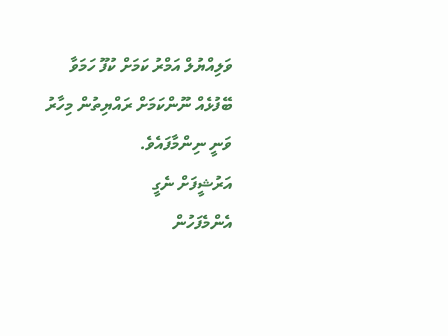ވަލިއްޔުލް އަމްރު ކަމަށް ކުފޫ ހަމަވާ ބޭފުޅެއް ނޫންކަމަށް ރައްޔިތުން މިހާރު ވަނީ ނިންމާފައެވެ.
އަރުޝީފަށް ނެގީ
އެންމެފަހުން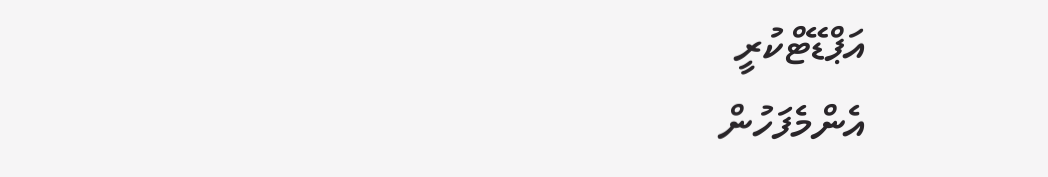އަޕްޑޭޓްކުރީ
އެންމެފަހުން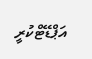އަޕްޑޭޓްކުރީ